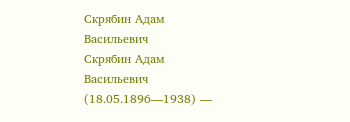Скрябин Адам Васильевич
Скрябин Адам Васильевич (18.05.1896—1938) —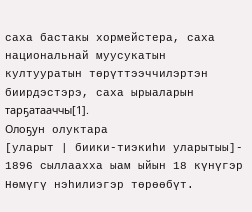саха бастакы хормейстера, саха национальнай муусукатын култууратын төрүттээччилэртэн биирдэстэрэ, саха ырыаларын тарҕатааччы[1].
Олоҕун олуктара
[уларыт | биики-тиэкиһи уларытыы]- 1896 сыллаахха ыам ыйын 18 күнүгэр Нөмүгү нэһилиэгэр төрөөбүт.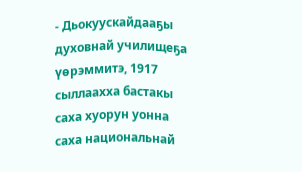- Дьокуускайдааҕы духовнай училищеҕа үөрэммитэ, 1917 сыллаахха бастакы саха хуорун уонна саха национальнай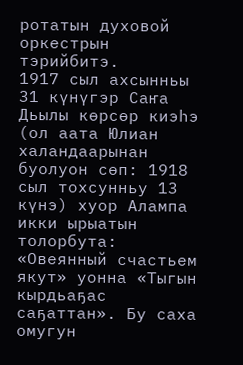ротатын духовой оркестрын тэрийбитэ.
1917 сыл ахсынньы 31 күнүгэр Саҥа Дьылы көрсөр киэһэ (ол аата Юлиан халандаарынан буолуон сөп: 1918 сыл тохсунньу 13 күнэ) хуор Алампа икки ырыатын толорбута: «Овеянный счастьем якут» уонна «Тыгын кырдьаҕас саҕаттан». Бу саха омугун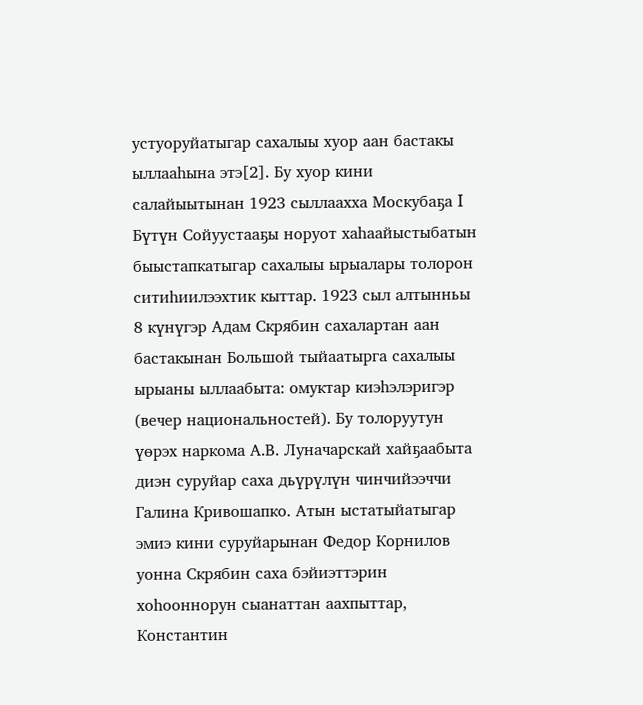устуоруйатыгар сахалыы хуор аан бастакы ыллааһына этэ[2]. Бу хуор кини салайыытынан 1923 сыллаахха Москубаҕа I Бүтүн Сойуустааҕы норуот хаһаайыстыбатын быыстапкатыгар сахалыы ырыалары толорон ситиһиилээхтик кыттар. 1923 сыл алтынньы 8 күнүгэр Адам Скрябин сахалартан аан бастакынан Большой тыйаатырга сахалыы ырыаны ыллаабыта: омуктар киэһэлэригэр (вечер национальностей). Бу толоруутун үөрэх наркома А.В. Луначарскай хайҕаабыта диэн суруйар саха дьүрүлүн чинчийээччи Галина Кривошапко. Атын ыстатыйатыгар эмиэ кини суруйарынан Федор Корнилов уонна Скрябин саха бэйиэттэрин хоһооннорун сыанаттан аахпыттар, Константин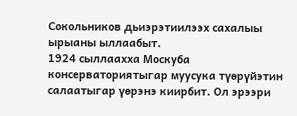Сокольников дьиэрэтиилээх сахалыы ырыаны ыллаабыт.
1924 сыллаахха Москуба консерваториятыгар муусука түөрүйэтин салаатыгар үөрэнэ киирбит. Ол эрээри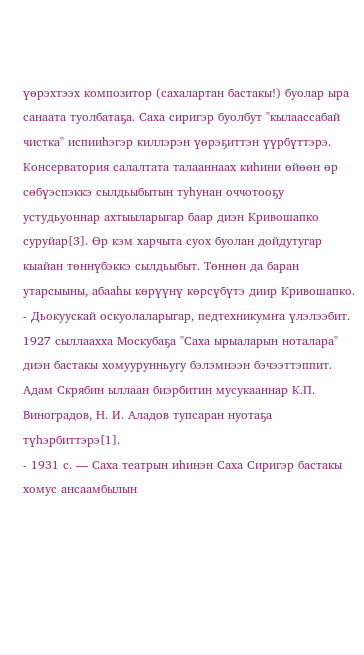үөрэхтээх композитор (сахалартан бастакы!) буолар ыра санаата туолбатаҕа. Саха сиригэр буолбут "кылаассабай чистка" испииһэгэр киллэрэн үөрэҕиттэн үүрбүттэрэ. Консерватория салалтата талааннаах киһини өйөөн өр сөбүэспэккэ сылдьыбытын туһунан оччотооҕу устудьуоннар ахтыыларыгар баар диэн Кривошапко суруйар[3]. Өр кэм харчыта суох буолан дойдутугар кыайан төннүбэккэ сылдьыбыт. Төннөн да баран утарсыыны, абааһы көрүүнү көрсүбүтэ диир Кривошапко.
- Дьокуускай оскуолаларыгар, педтехникумҥа үлэлээбит. 1927 сыллаахха Москубаҕа "Саха ырыаларын ноталара" диэн бастакы хомуурунньугу бэлэмнээн бэчээттэппит. Адам Скрябин ыллаан биэрбитин мусукааннар К.П. Виноградов, Н. И. Аладов тупсаран нуотаҕа түһэрбиттэрэ[1].
- 1931 с. — Саха театрын иһинэн Саха Сиригэр бастакы хомус ансаамбылын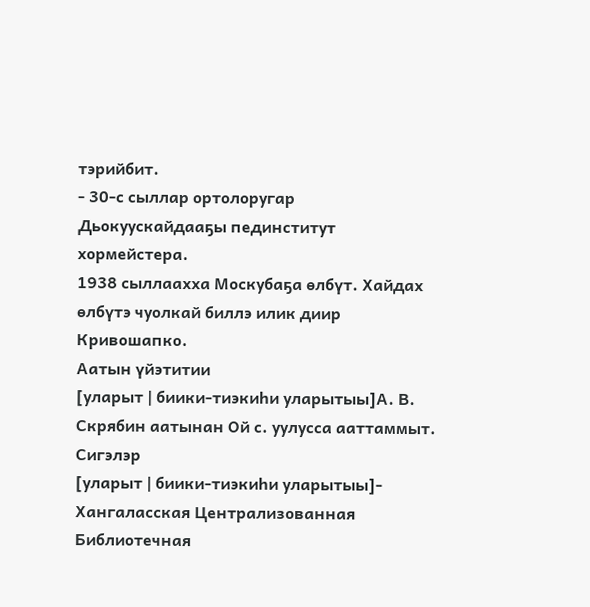тэрийбит.
- 30-с сыллар ортолоругар Дьокуускайдааҕы пединститут хормейстера.
1938 сыллаахха Москубаҕа өлбүт. Хайдах өлбүтэ чуолкай биллэ илик диир Кривошапко.
Аатын үйэтитии
[уларыт | биики-тиэкиһи уларытыы]А. В. Скрябин аатынан Ой с. уулусса ааттаммыт.
Сигэлэр
[уларыт | биики-тиэкиһи уларытыы]- Хангаласская Централизованная Библиотечная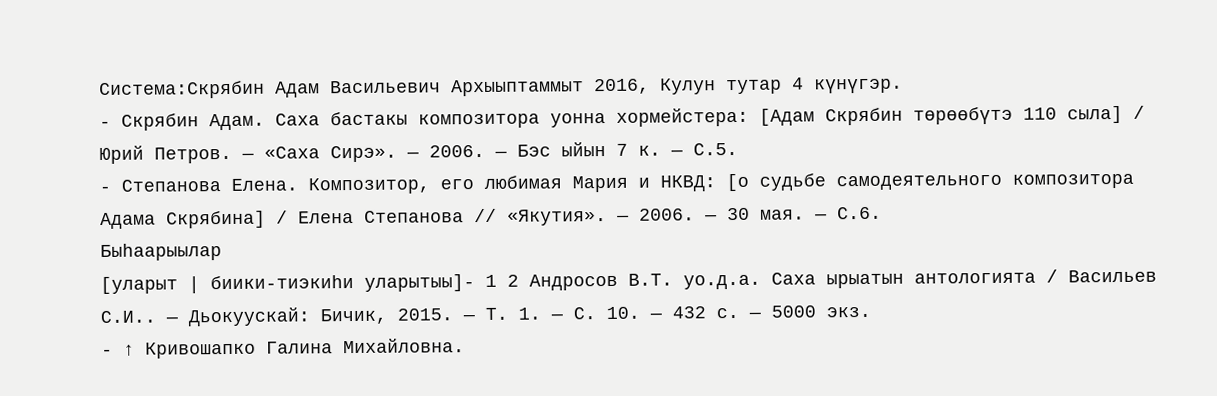Система:Скрябин Адам Васильевич Архыыптаммыт 2016, Кулун тутар 4 күнүгэр.
- Скрябин Адам. Саха бастакы композитора уонна хормейстера: [Адам Скрябин төрөөбүтэ 110 сыла] / Юрий Петров. — «Саха Сирэ». — 2006. — Бэс ыйын 7 к. — С.5.
- Степанова Елена. Композитор, его любимая Мария и НКВД: [о судьбе самодеятельного композитора Адама Скрябина] / Елена Степанова // «Якутия». — 2006. — 30 мая. — С.6.
Быһаарыылар
[уларыт | биики-тиэкиһи уларытыы]- 1 2 Андросов В.Т. уо.д.а. Саха ырыатын антологията / Васильев С.И.. — Дьокуускай: Бичик, 2015. — Т. 1. — С. 10. — 432 с. — 5000 экз.
- ↑ Кривошапко Галина Михайловна.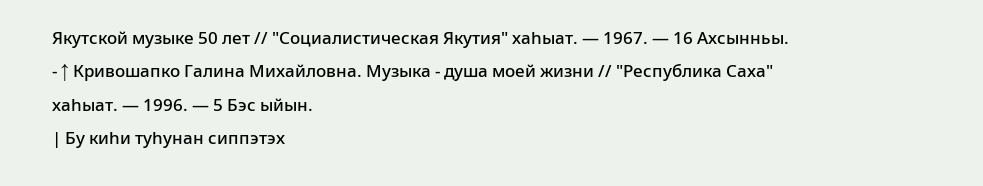Якутской музыке 50 лет // "Социалистическая Якутия" хаһыат. — 1967. — 16 Ахсынньы.
- ↑ Кривошапко Галина Михайловна. Музыка - душа моей жизни // "Республика Саха" хаһыат. — 1996. — 5 Бэс ыйын.
| Бу киһи туһунан сиппэтэх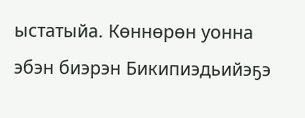ыстатыйа. Көннөрөн уонна эбэн биэрэн Бикипиэдьийэҕэ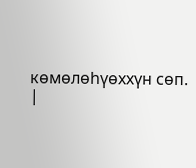көмөлөһүөххүн сөп. |